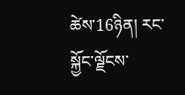ཚེས་16ཉིན། རང་སྐྱོང་ལྗོངས་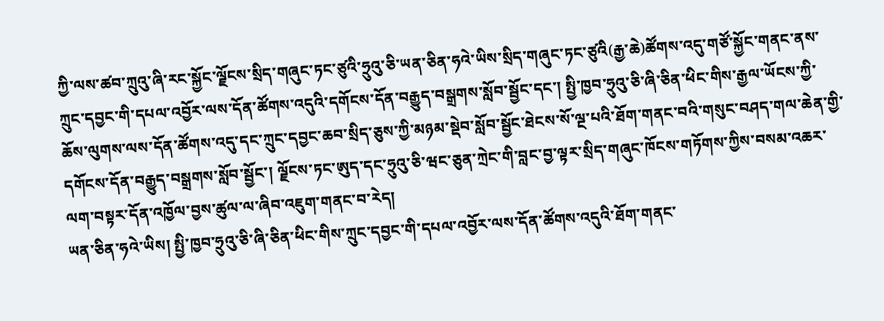ཀྱི་ལས་ཚབ་ཀྲུའུ་ཞི་རང་སྐྱོང་ལྗོངས་སྲིད་གཞུང་ཏང་ཙུའི་ཧྲུའུ་ཅི་ཡན་ཅིན་ཧའེ་ཡིས་སྲིད་གཞུང་ཏང་ཙུའི(རྒྱ་ཆེ)ཚོགས་འདུ་གཙོ་སྐྱོང་གནང་ནས་ཀྲུང་དབྱང་གི་དཔལ་འབྱོར་ལས་དོན་ཚོགས་འདུའི་དགོངས་དོན་བརྒྱུད་བསྒྲགས་སློབ་སྦྱོང་དང་། སྤྱི་ཁྱབ་ཧྲུའུ་ཅི་ཞི་ཅིན་ཕིང་གིས་རྒྱལ་ཡོངས་ཀྱི་ཆོས་ལུགས་ལས་དོན་ཚོགས་འདུ་དང་ཀྲུང་དབྱང་ཆབ་སྲིད་ཅུས་ཀྱི་མཉམ་སྡེབ་སློབ་སྦྱོང་ཐེངས་སོ་ལྔ་པའི་ཐོག་གནང་བའི་གསུང་བཤད་གལ་ཆེན་གྱི་དགོངས་དོན་བརྒྱུད་བསྒྲགས་སློབ་སྦྱོང་། ལྗོངས་ཏང་ཨུད་དང་ཧྲུའུ་ཅི་ཝང་ཅུན་ཀྲེང་གི་བླང་བྱ་ལྟར་སྲིད་གཞུང་ཁོངས་གཏོགས་ཀྱིས་བསམ་འཆར་ལག་བསྟར་དོན་འཁྱོལ་བྱས་ཚུལ་ལ་ཞིབ་འཇུག་གནང་བ་རེད།
ཡན་ཅིན་ཧའེ་ཡིས། སྤྱི་ཁྱབ་ཧྲུའུ་ཅི་ཞི་ཅིན་ཕིང་གིས་ཀྲུང་དབྱང་གི་དཔལ་འབྱོར་ལས་དོན་ཚོགས་འདུའི་ཐོག་གནང་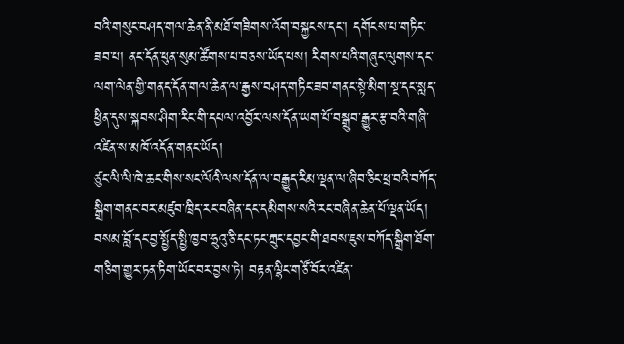བའི་གསུང་བཤད་གལ་ཆེན་ནི་མཐོ་གཟིགས་འོག་བསྐྱངས་དང་། དགོངས་པ་གཏིང་ཟབ་པ། ནང་དོན་ཕུན་སུམ་ཚོགས་པ་བཅས་ཡོད་པས། རིགས་པའི་གཞུང་ལུགས་དང་ལག་ལེན་གྱི་གནད་དོན་གལ་ཆེན་ལ་རྒྱས་བཤད་གཏིང་ཟབ་གནང་སྟེ་མིག་སྔ་དང་སླད་ཕྱིན་དུས་སྐབས་ཤིག་རིང་གི་དཔལ་འབྱོར་ལས་དོན་ཡག་པོ་བསྒྲུབ་རྒྱུར་རྩ་བའི་གཞི་འཛིན་ས་མཁོ་འདོན་གནང་ཡོད།
ཙུང་ལི་ལི་ཁེ་ཆང་གིས་སང་ལོའི་ལས་དོན་ལ་བརྒྱུད་རིམ་ལྡན་ལ་ཞིབ་ཅིང་ཕྲ་བའི་བཀོད་སྒྲིག་གནང་བར་མཛུབ་ཁྲིད་རང་བཞིན་དང་དམིགས་སའི་རང་བཞིན་ཆེན་པོ་ལྡན་ཡོད། བསམ་བློ་དང་བྱ་སྤྱོད་སྤྱི་ཁྱབ་ཧྲུའུ་ཅི་དང་ཏང་ཀྲུང་དབྱང་གི་ཐབས་ཇུས་བཀོད་སྒྲིག་ཐོག་གཅིག་གྱུར་ཏན་ཏིག་ཡོང་བར་བྱས་ཏེ། བརྟན་ལྷིང་གཙོ་བོར་འཛིན་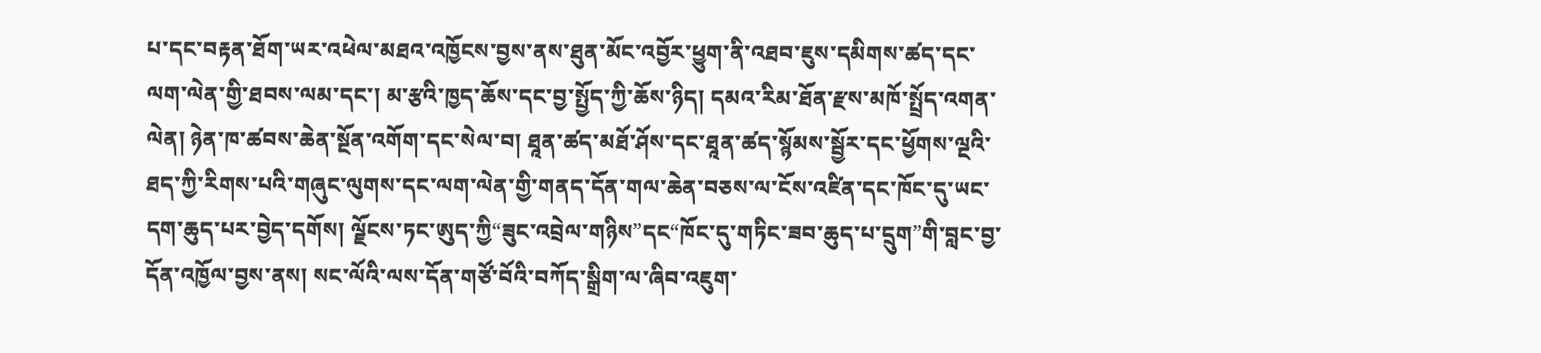པ་དང་བརྟན་ཐོག་ཡར་འཕེལ་མཐའ་འཁྱོངས་བྱས་ནས་ཐུན་མོང་འབྱོར་ཕྱུག་ནི་འཐབ་ཇུས་དམིགས་ཚད་དང་ལག་ལེན་གྱི་ཐབས་ལམ་དང་། མ་རྩའི་ཁྱད་ཆོས་དང་བྱ་སྤྱོད་ཀྱི་ཆོས་ཉིད། དམའ་རིམ་ཐོན་རྫས་མཁོ་སྤྲོད་འགན་ལེན། ཉེན་ཁ་ཚབས་ཆེན་སྔོན་འགོག་དང་སེལ་བ། ཐཱན་ཚད་མཐོ་ཤོས་དང་ཐཱན་ཚད་སྙོམས་སྦྱོར་དང་ཕྱོགས་ལྔའི་ཐད་ཀྱི་རིགས་པའི་གཞུང་ལུགས་དང་ལག་ལེན་གྱི་གནད་དོན་གལ་ཆེན་བཅས་ལ་ངོས་འཛིན་དང་ཁོང་དུ་ཡང་དག་ཆུད་པར་བྱེད་དགོས། ལྗོངས་ཏང་ཨུད་ཀྱི“ཟུང་འབྲེལ་གཉིས”དང“ཁོང་དུ་གཏིང་ཟབ་ཆུད་པ་དྲུག”གི་བླང་བྱ་དོན་འཁྱོལ་བྱས་ནས། སང་ལོའི་ལས་དོན་གཙོ་བོའི་བཀོད་སྒྲིག་ལ་ཞིབ་འཇུག་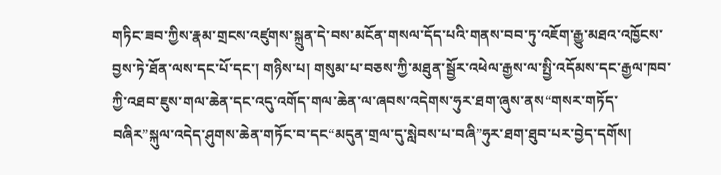གཏིང་ཟབ་ཀྱིས་རྣམ་གྲངས་འཛུགས་སྐྲུན་དེ་བས་མངོན་གསལ་དོད་པའི་གནས་བབ་ཏུ་འཇོག་རྒྱུ་མཐའ་འཁྱོངས་བྱས་ཏེ་ཐོན་ལས་དང་པོ་དང་། གཉིས་པ། གསུམ་པ་བཅས་ཀྱི་མཐུན་སྦྱོར་འཕེལ་རྒྱས་ལ་སྤྱི་འདོམས་དང་རྒྱལ་ཁབ་ཀྱི་འཐབ་ཇུས་གལ་ཆེན་དང་འདུ་འགོད་གལ་ཆེན་ལ་ཞབས་འདེགས་ཧུར་ཐག་ཞུས་ནས“གསར་གཏོད་བཞིར”སྐུལ་འདེད་ཤུགས་ཆེན་གཏོང་བ་དང“མདུན་གྲལ་དུ་སླེབས་པ་བཞི”ཧུར་ཐག་ཐུབ་པར་བྱེད་དགོས།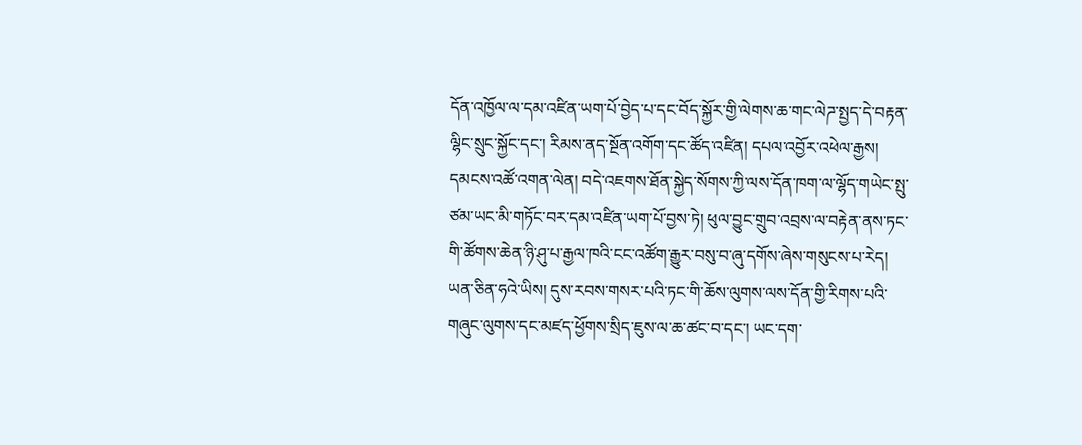དོན་འཁྱོལ་ལ་དམ་འཛིན་ཡག་པོ་བྱེད་པ་དང་བོད་སྐྱོར་གྱི་ལེགས་ཆ་གང་ལེཌ་སྤྱད་དེ་བརྟན་ལྷིང་སྲུང་སྐྱོང་དང་། རིམས་ནད་སྔོན་འགོག་དང་ཚོད་འཛིན། དཔལ་འབྱོར་འཕེལ་རྒྱས། དམངས་འཚོ་འགན་ལེན། བདེ་འཇགས་ཐོན་སྐྱེད་སོགས་ཀྱི་ལས་དོན་ཁག་ལ་ལྷོད་གཡེང་སྤུ་ཙམ་ཡང་མི་གཏོང་བར་དམ་འཛིན་ཡག་པོ་བྱས་ཏེ། ཕུལ་བྱུང་གྲུབ་འབྲས་ལ་བརྟེན་ནས་ཏང་གི་ཚོགས་ཆེན་ཉི་ཤུ་པ་རྒྱལ་ཁའི་ངང་འཚོག་རྒྱུར་བསུ་བ་ཞུ་དགོས་ཞེས་གསུངས་པ་རེད།
ཡན་ཅིན་ཧའེ་ཡིས། དུས་རབས་གསར་པའི་ཏང་གི་ཆོས་ལུགས་ལས་དོན་གྱི་རིགས་པའི་གཞུང་ལུགས་དང་མཛད་ཕྱོགས་སྲིད་ཇུས་ལ་ཆ་ཚང་བ་དང་། ཡང་དག་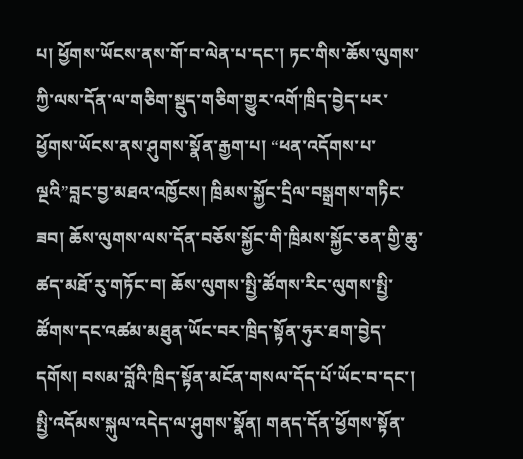པ། ཕྱོགས་ཡོངས་ནས་གོ་བ་ལེན་པ་དང་། ཏང་གིས་ཆོས་ལུགས་ཀྱི་ལས་དོན་ལ་གཅིག་སྡུད་གཅིག་གྱུར་འགོ་ཁྲིད་བྱེད་པར་ཕྱོགས་ཡོངས་ནས་ཤུགས་སྣོན་རྒྱག་པ། “ཕན་འདོགས་པ་ལྔའི”བླང་བྱ་མཐའ་འཁྱོངས། ཁྲིམས་སྐྱོང་དྲིལ་བསྒྲགས་གཏིང་ཟབ། ཆོས་ལུགས་ལས་དོན་བཅོས་སྐྱོང་གི་ཁྲིམས་སྐྱོང་ཅན་གྱི་ཆུ་ཚད་མཐོ་རུ་གཏོང་བ། ཆོས་ལུགས་སྤྱི་ཚོགས་རིང་ལུགས་སྤྱི་ཚོགས་དང་འཚམ་མཐུན་ཡོང་བར་ཁྲིད་སྟོན་ཧུར་ཐག་བྱེད་དགོས། བསམ་བློའི་ཁྲིད་སྟོན་མངོན་གསལ་དོད་པོ་ཡོང་བ་དང་། སྤྱི་འདོམས་སྐུལ་འདེད་ལ་ཤུགས་སྣོན། གནད་དོན་ཕྱོགས་སྟོན་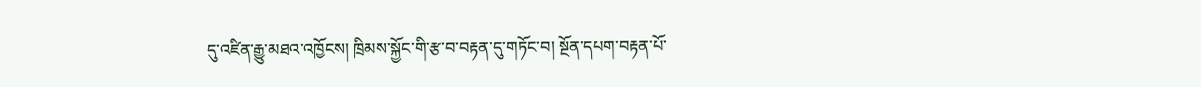དུ་འཛིན་རྒྱུ་མཐའ་འཁྱོངས། ཁྲིམས་སྐྱོང་གི་རྩ་བ་བརྟན་དུ་གཏོང་བ། སྔོན་དཔག་བརྟན་པོ་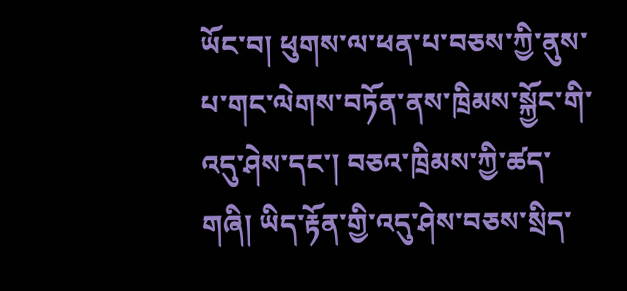ཡོང་བ། ཕུགས་ལ་ཕན་པ་བཅས་ཀྱི་ནུས་པ་གང་ལེགས་བཏོན་ནས་ཁྲིམས་སྐྱོང་གི་འདུ་ཤེས་དང་། བཅའ་ཁྲིམས་ཀྱི་ཚད་གཞི། ཡིད་རྟོན་གྱི་འདུ་ཤེས་བཅས་སྲིད་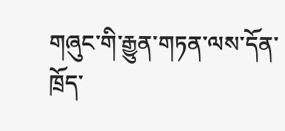གཞུང་གི་རྒྱུན་གཏན་ལས་དོན་ཁྲོད་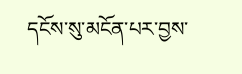དངོས་སུ་མངོན་པར་བྱས་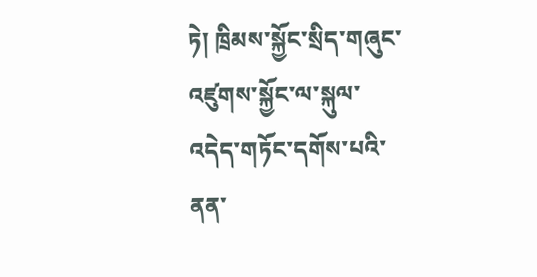ཏེ། ཁྲིམས་སྐྱོང་སྲིད་གཞུང་འཛུགས་སྐྱོང་ལ་སྐུལ་འདེད་གཏོང་དགོས་པའི་ནན་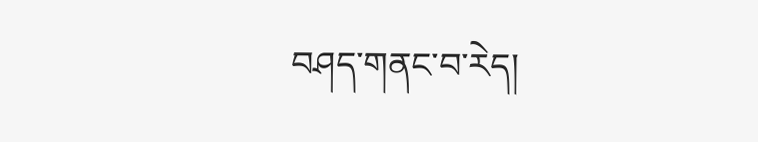བཤད་གནང་བ་རེད།